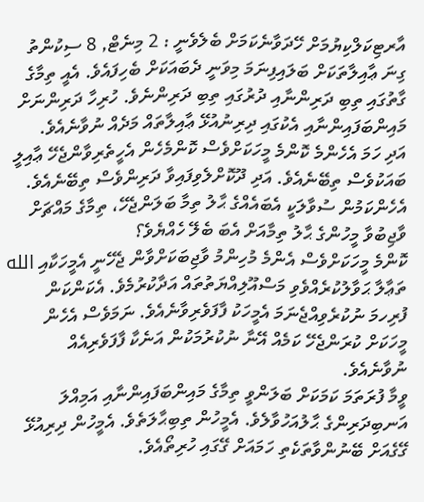އާރޓިކަލްކިޔުމަށް ހޭދަވާނެކަމަށް ބެލެވެނީ : 2 މިނެޓް, 8 ސިކުންތު
ގިނަ ޢާއިލާތަކަށް ބަލައިފިނަމަ މިވަނީ ދެބައަކަށް ބެހިފައެވެ. އެއީ ތިމާގެ ގާތުގައި ތިބި ދަރިންނާއި ދުރުގައި ތިބި ދަރިންނެވެ. ހުރިހާ ދަރިންނަށް މައިންބަފައިންނާއި އެކުގައި ދިރިނުއުޅޭ ޢާއިލާތައް މަދެއް ނުވާނެއެވެ.
އަދި ހަމަ އެހެންމެ ކޮންމެ މީހަކަށްވެސް ކޮންމެހެން އެހީތެރިވާންޖެހޭ ޢާއިލީ ބައަކުވެސް ތިބޭނެއެވެ. އަދި ދޫކޮށްލެވިފައިވާ ދަރިންވެސް ތިބޭނެއެވެ. އެހެންކަމުން ސުވާލަކީ އެބައެއްގެ ޙާލު ތިމާ ބަލަންޖެހޭ، ތިމާގެ މައްޗަށް ވާޖިބުވާ މީހުންގެ ޙާލު ތިމާއަށް އެބަ ބެލޭ ހެއްޔެވެ؟
ކޮންމެ މީހަކަށްވެސް އެންމެ މުހިންމު ވާޖިބަކަށްވާން ޖެހޭނީ އެމީހަކާއި الله ތަޢާލާ ޙަވާލުކުރެއްވެވި މަސްއޫލިއްޔަތުތައް އަދާކުރުމެވެ. އެކަންކަން ފުރިހމަ ނުކުރެވިއްޖެނަމަ އެމީހަކު ފާފަވެރިވާނެއެވެ. ނަމަވެސް އެހެން މީހަކަށް ކުރަންޖެހޭ ކަމެއް އޭނާ ނުކުރުމަކުން އަނެކާ ފާފަވެރިއެއް ނުވާނެއެވެ.
ވީމާ ފުރަތަމަ ކަމަކަށް ބަލަންވީ ތިމާގެ މައިންބަފައިންނާއި އަމިއްލަ އަނބިދަރިންގެ ޙާލުއަހުވާލެވެ. އެމީހުން ތިބިޙާލަތެވެ. އެމީހުން ދިރިއުޅޭ ގޭގެއަށް ބޭނުންވާތަކެތި ހަމައަށް ގޭގައި ހުރިތޯއެވެ.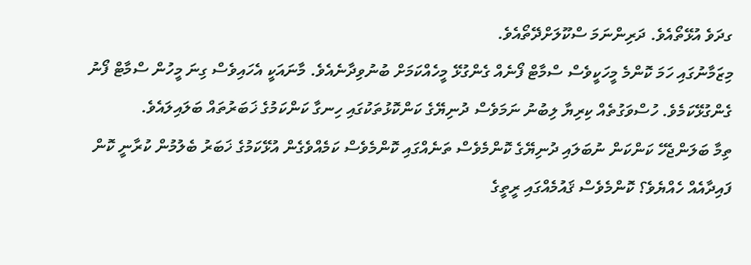ގދަވެ އުޅޭތޯއެވެ. ދަރިންނަމަ ސްކޫލަށްދޭތޯއެވެ.
މިޒަމާނުގައި ހަމަ ކޮންމެ މީހަކީވެސް ސްމާޓް ފޯނެއް ގެންގުޅޭ މީހެއްކަމަށް ބުނުވިދާނެއެވެ. މާނައަކީ އެހައިވެސް ގިނަ މީހުން ސްމާޓް ފޯނު ގެންގުޅޭކަމެވެ. ހުސްވަގުތެއް ކިރިޔާ ލިބުނު ނަމަވެސް ދުނިޔޭގެ ކަންކޮޅުތަކުގައި ހިނގާ ކަންކަމުގެ ޚަބަރުތައް ބަލައިލައެވެ.
ތިމާ ބަލަންޖެހޭ ކަންކަން ނުބަލައި ދުނިޔޭގެ ކޮންމެވެސް ތަނެއްގައި ކޮންމެވެސް ކަމެއްވެގެން އުޅޭކަމުގެ ޚަބަރު ބެލުމުން ކުރާނީ ކޮން ފައިދާއެއް ހެއްޔެވެ؟ ކޮންމެވެސް ޤައުމެއްގައި ރީތީގެ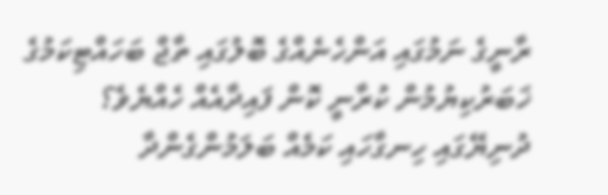ރާނީގެ ނަމުގައި އަންހެނެއްގެ ބޮލުގައި ތާޖް ބަހައްޓިކަމުގެ ޚަބަރުކިޔުމުން ކުރާނީ ކޮން ފައިދާއެއް ހެއްޔެވެ؟
ދުނިޔޭގައި ހިނގާހައި ކަމެއް ބަލަމުންގެންދާ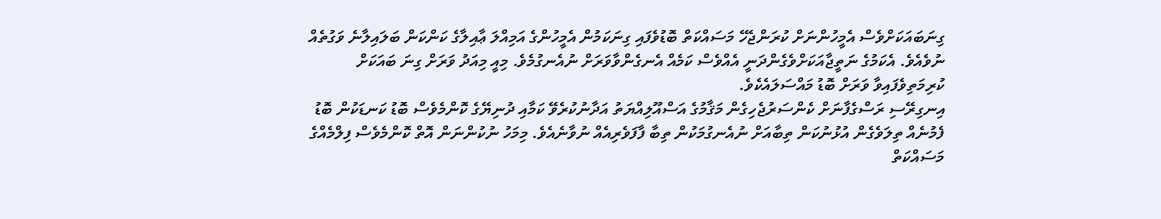ގިނަބައަކަށްވެސް އެމީހުންނަށް ކުރަންޖެހޭ މަސައްކަތް ބޮޑުވެފައި ގިނަކަމުން އެމީހުންގެ އަމިއްލަ ޢާއިލާގެ ކަންކަން ބަލައިލާނެ ވަގުތެއް ނުވެއެވެ. އެކަމުގެ ނަތީޖާއަކަށްވެގެންދަނީ އެއްވެސް ކަމެއް އެނގެންވާވަރަށް ނުއެނގުމެވެ. މިއީ މިއަދު ވަރަށް ގިނަ ބައަކަށް ކުރިމަތިވެފައިވާ ވަރަށް ބޮޑު މައްސަލައެކެވެ.
އިނގިރޭސި ރަސްގެފާނަށް ކެންސަރުޖެހިގެން މަޤާމުގެ އަސްއޫލިއްޔަތު އަދާނުކުރެވޭ ކަމާއި ދުނިޔޭގެ ކޮންމެވެސް ބޮޑު ކަނޑަކުން ބޮޑު ފެމުނެއް ތިލަވެގެން އުޅުނުކަން ތިބާއަށް ނުއެނގުމަކުން ތިބާ ފާފަވެރިއެއް ނުވާނެއެވެ. މިމަހު ނުކުންނަން އޮތް ކޮންމެވެސް ފިލްމެއްގެ މަސައްކަތް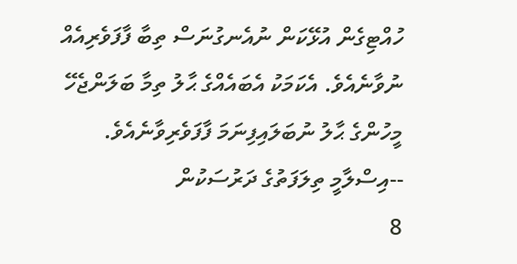ހުއްޓިގެން އުޅޭކަން ނުއެނގުނަސް ތިބާ ފާފަވެރިއެއް ނުވާނެއެވެ. އެކަމަކު އެބައެއްގެ ޙާލު ތިމާ ބަލަންޖެހޭ މީހުންގެ ޙާލު ނުބަލައިފިނަމަ ފާފަވެރިވާނެއެވެ.
--އިސްލާމީ ތިލަފަތުގެ ދަރުސަކުން
8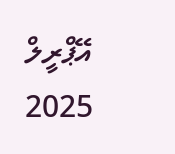އޭޕްރީލް 2025